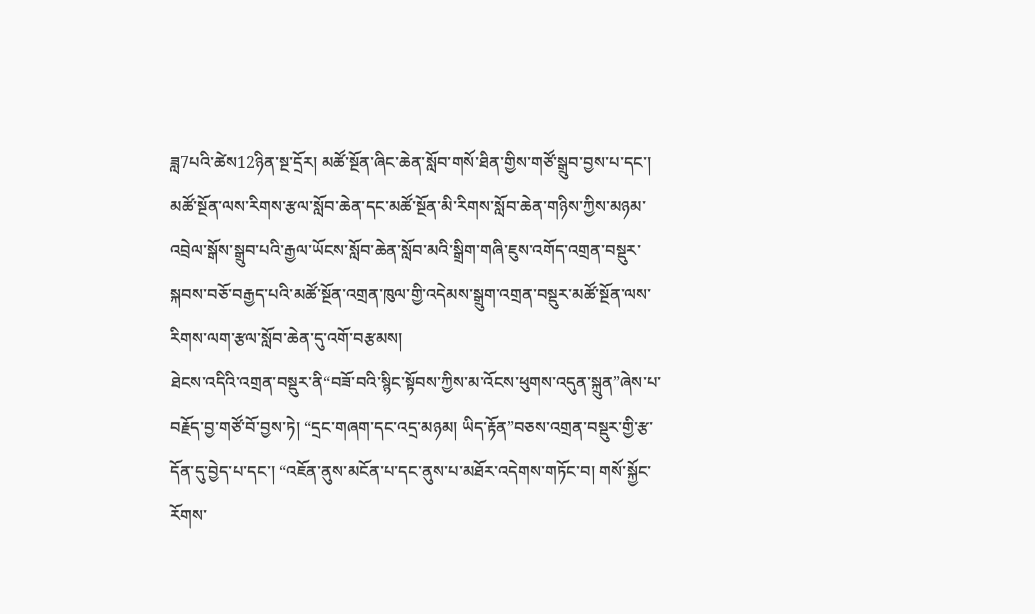ཟླ7པའི་ཚེས12ཉིན་སྔ་དྲོར། མཚོ་སྔོན་ཞིང་ཆེན་སློབ་གསོ་ཐིན་གྱིས་གཙོ་སྒྲུབ་བྱས་པ་དང་། མཚོ་སྔོན་ལས་རིགས་རྩལ་སློབ་ཆེན་དང་མཚོ་སྔོན་མི་རིགས་སློབ་ཆེན་གཉིས་ཀྱིས་མཉམ་འབྲེལ་སྒོས་སྒྲུབ་པའི་རྒྱལ་ཡོངས་སློབ་ཆེན་སློབ་མའི་སྒྲིག་གཞི་ཇུས་འགོད་འགྲན་བསྡུར་སྐབས་བཅོ་བརྒྱད་པའི་མཚོ་སྔོན་འགྲན་ཁུལ་གྱི་འདེམས་སྒྲུག་འགྲན་བསྡུར་མཚོ་སྔོན་ལས་རིགས་ལག་རྩལ་སློབ་ཆེན་དུ་འགོ་བརྩམས།
ཐེངས་འདིའི་འགྲན་བསྡུར་ནི“བཟོ་བའི་སྙིང་སྟོབས་ཀྱིས་མ་འོངས་ཕུགས་འདུན་སྐྲུན”ཞེས་པ་བརྗོད་བྱ་གཙོ་བོ་བྱས་ཏེ། “དྲང་གཞག་དང་འདྲ་མཉམ། ཡིད་རྟོན”བཅས་འགྲན་བསྡུར་གྱི་རྩ་དོན་དུ་བྱེད་པ་དང་། “འཇོན་ནུས་མངོན་པ་དང་ནུས་པ་མཐོར་འདེགས་གཏོང་བ། གསོ་སྐྱོང་རོགས་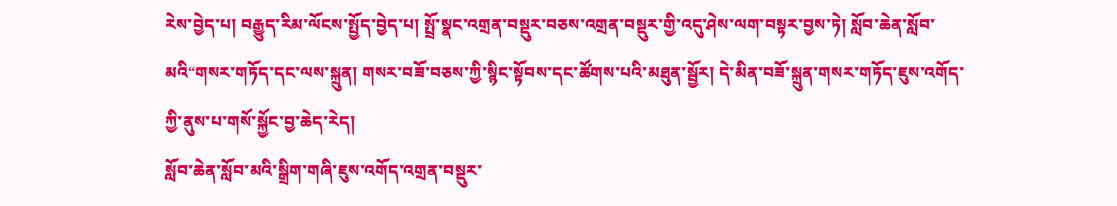རེས་བྱེད་པ། བརྒྱུད་རིམ་ལོངས་སྤྱོད་བྱེད་པ། སྤྲོ་སྣང་འགྲན་བསྡུར་བཅས་འགྲན་བསྡུར་གྱི་འདུ་ཤེས་ལག་བསྟར་བྱས་ཏེ། སློབ་ཆེན་སློབ་མའི“གསར་གཏོད་དང་ལས་སྐྲུན། གསར་བཟོ་བཅས་ཀྱི་སྙིང་སྟོབས་དང་ཚོགས་པའི་མཐུན་སྦྱོར། དེ་མིན་བཟོ་སྐྲུན་གསར་གཏོད་ཇུས་འགོད་ཀྱི་ནུས་པ་གསོ་སྐྱོང་བྱ་ཆེད་རེད།
སློབ་ཆེན་སློབ་མའི་སྒྲིག་གཞི་ཇུས་འགོད་འགྲན་བསྡུར་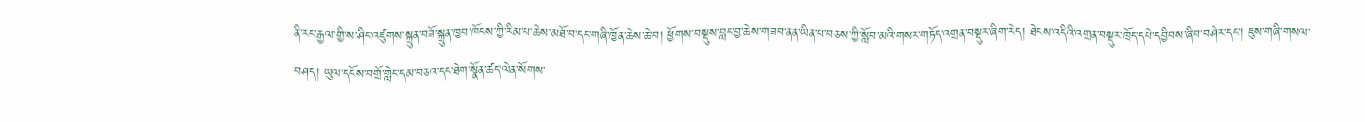ནི་རང་རྒྱལ་གྱི་ས་ཤིང་འཛུགས་སྐྲུན་བཟོ་སྐྲུན་ཁྱབ་ཁོངས་ཀྱི་རིམ་པ་ཆེས་མཐོ་བ་དང་གཞི་ཁྱོན་ཆེས་ཆེ་བ། ཕྱོགས་བསྡུས་བླང་བྱ་ཆེས་གཟབ་ནན་ཡིན་པ་བཅས་ཀྱི་སློབ་མའི་གསར་གཏོད་འགྲན་བསྡུར་ཞིག་རེད། ཐེངས་འདིའི་འགྲན་བསྡུར་ཁྲོད་དཔེ་དབྱིབས་ཞིབ་བཤེར་དང་། ཇུས་གཞི་གསལ་བཤད། ཡུལ་དངོས་བགྲོ་གླེང་དམ་བཅའ་དང་ཐེག་སྣོན་ཚད་ལེན་སོགས་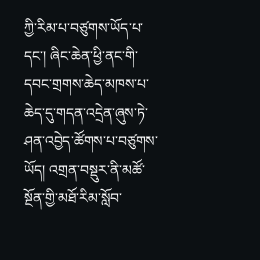ཀྱི་རིམ་པ་བཙུགས་ཡོད་པ་དང་། ཞིང་ཆེན་ཕྱི་ནང་གི་དབང་གྲགས་ཆེད་མཁས་པ་ཆེད་དུ་གདན་འདྲེན་ཞུས་ཏེ་ཤན་འབྱེད་ཚོགས་པ་བཙུགས་ཡོད། འགྲན་བསྡུར་ནི་མཚོ་སྔོན་གྱི་མཐོ་རིམ་སློབ་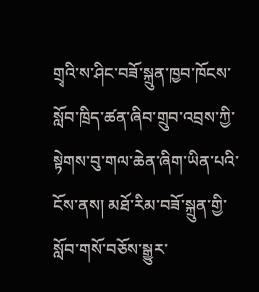གྲྭའི་ས་ཤིང་བཟོ་སྐྲུན་ཁྱབ་ཁོངས་སློབ་ཁྲིད་ཚན་ཞིབ་གྲུབ་འབྲས་ཀྱི་སྟེགས་བུ་གལ་ཆེན་ཞིག་ཡིན་པའི་ངོས་ནས། མཐོ་རིམ་བཟོ་སྐྲུན་གྱི་སློབ་གསོ་བཅོས་སྒྱུར་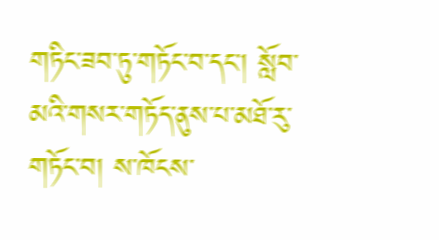གཏིང་ཟབ་ཏུ་གཏོང་བ་དང་། སློབ་མའི་གསར་གཏོད་ནུས་པ་མཐོ་རུ་གཏོང་བ། ས་ཁོངས་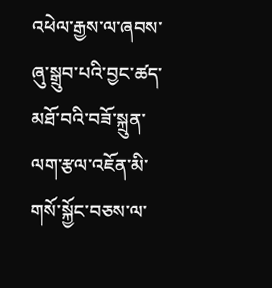འཕེལ་རྒྱས་ལ་ཞབས་ཞུ་སྒྲུབ་པའི་བྱང་ཚད་མཐོ་བའི་བཟོ་སྐྲུན་ལག་རྩལ་འཇོན་མི་གསོ་སྐྱོང་བཅས་ལ་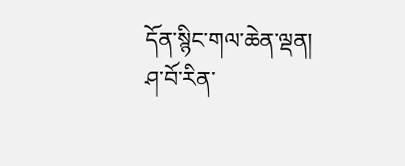དོན་སྙིང་གལ་ཆེན་ལྡན།
ཤ་བོ་རིན་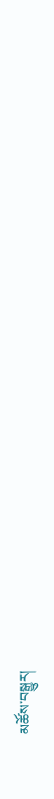མཚོས་བསྒྱུར།